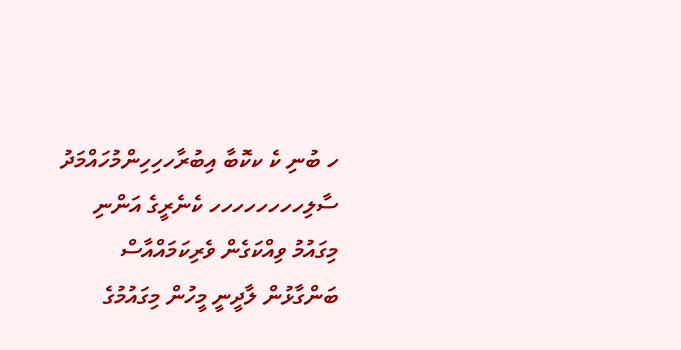ހ ބުނި ކެ ކކޮބާ އިބުރާހހިހިންމުހައްމަދު ސާލިހހހހހހހހ ކެނެރީގެ އަންނި މިގައުމު ވިއްކަގެން ވެރިކަމައްއާސް ބަންގާޅުން ލާދީނީ މީހުން މިގައުމުގެ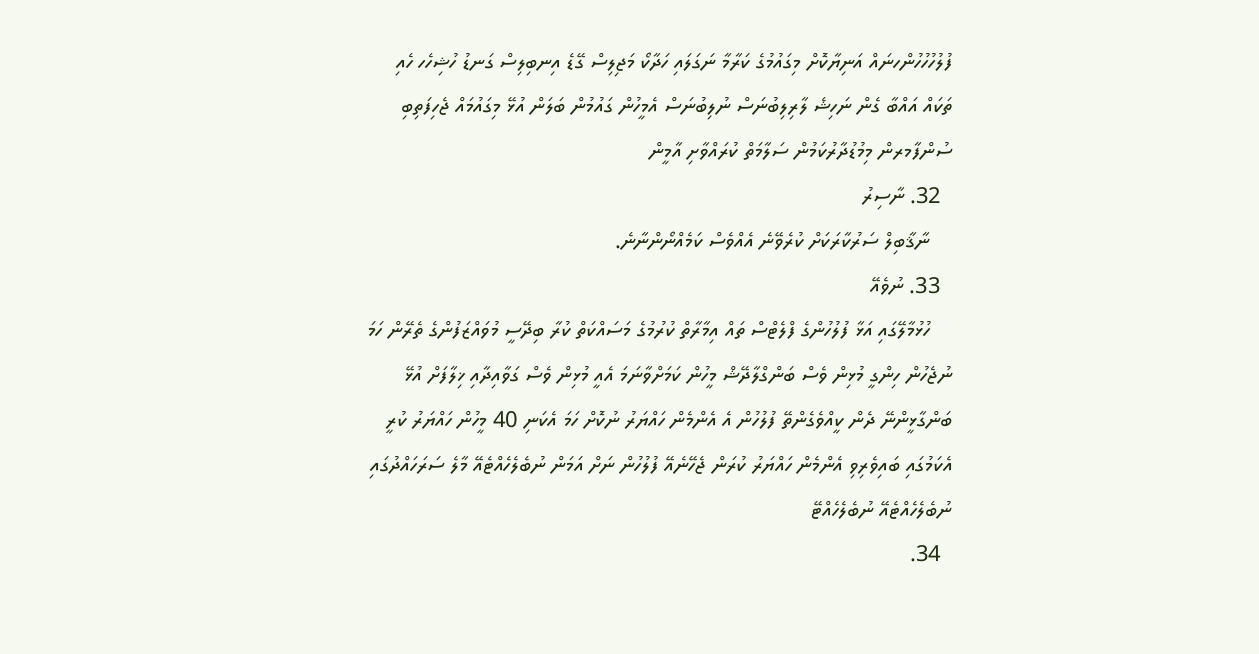ފުލުހުހުހުންހނައް އަނިޔާކޮށް މިގައުމުގެ ކަރާމާ ނަގަލައި ހަދާކޯ މަޖިލިސް ގޭޑެ އިނބިލިސް ގަނޑު ހުޝިހެހ ހެއި ތަކައް އައްބާ ގެން ނަހިޝެ ލާރިލިބުނަސް ނުލިބުނަސް އެމީހުން ގައުމުން ބަލަން އުޅޭ މިގައުމައް ޖެހިފަތިބި ސުންފާމރން މިމުޑުދާރުކަމުން ސަލާމަތް ކުރައްވާށި އާމީން
  32. ނާސިރު
    ނާޤާބިލް ސަރުކާރަކަށް ކުރެވޭނެ އެއްވެސް ކަމެއްނޯންނާނެ.
  33. ނުވެއޭ
    ހުޅުމާލޭގައި އަޅާ ފުލުހުންގެ ފްލެޓްސް ތައް އިމާރާތް ކުރުމުގެ މަސައްކަތް ކުރާ ބިދޭސީ މުވައްޒަފުންގެ ތެރޭން ހަމަ ނުޖެހުން ހިންގީ މުޅިން ވެސް ބަންގްލާދޭޝް މީހުން ކަމަށްވާނަމަ އެއީ މުޅިން ވެސް ގަވާއިދާއި ޚިލާފަށް އުޅޭ ބަންގާޅީންނޭ ދެން ކީއްވެގެންތޭ ފުލުހުން އެ އެންމެން ހައްޔަރު ނުކޮށް ހަމަ އެކަނި 40 މީހުން ހައްޔަރު ކުރީ އެކަމުގައި ބައިވެރިވި އެންމެން ހައްޔަރު ކުރަން ޖެހޭނެއޭ ފުލުހުން ނަށް އަމަން ނުބެލެހެއްޓެއޭ މާލެ ސަރަހައްދުގައި ނުބެލެހެއްޓެއޭ ނުބެލެހެއްޓޭ
  34.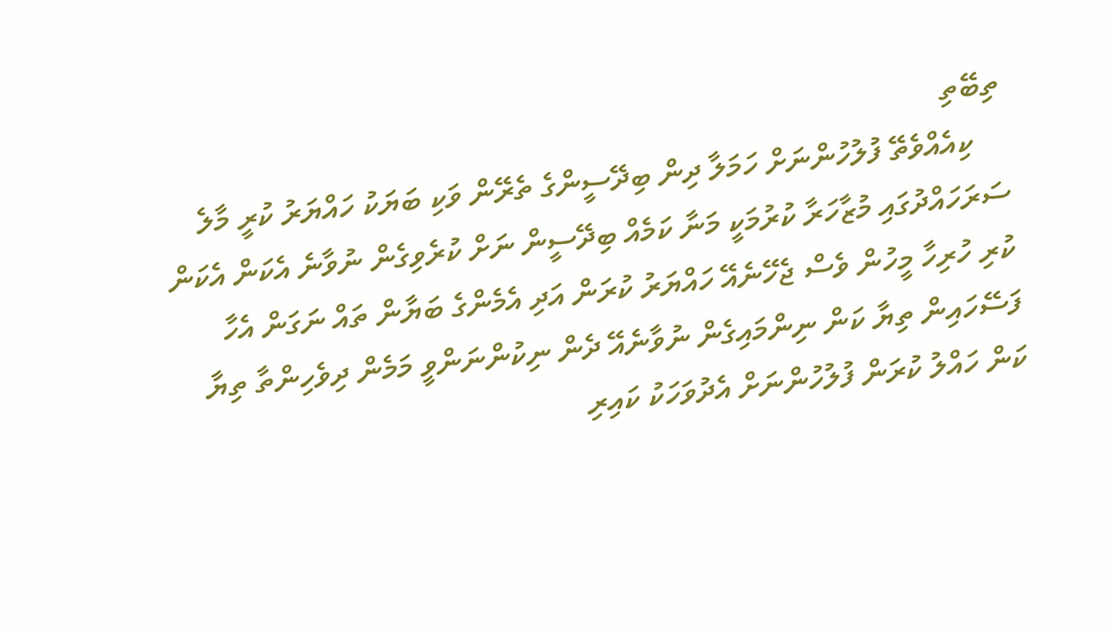ތިބޭތި
    ކިއެއްވެތޭ ފުލުހުންނަށް ހަމަލާ ދިން ބިދޭސީންގެ ތެރޭން ވަކި ބަޔަކު ހައްޔަރު ކުރީ މާލެ ސަރަހައްދުގައި މުޒާހަރާ ކުރުމަކީ މަނާ ކަމެއް ބިދޭސީން ނަށް ކުރެވިގެން ނުވާނެ އެކަން އެކަން ކުރި ހުރިހާ މީހުން ވެސް ޖެހޭނެއޭ ހައްޔަރު ކުރަން އަދި އެމެންގެ ބަޔާން ތައް ނަގަން އެހާ ފަސޭހައިން ތިޔާ ކަން ނިންމައިގެން ނުވާނެއޭ ދެން ނިކުންނަންވީ މަމެން ދިވެހިންތާ ތިޔާ ކަން ހައްލު ކުރަން ފުލުހުންނަށް އެދުވަހަކު ކައިރި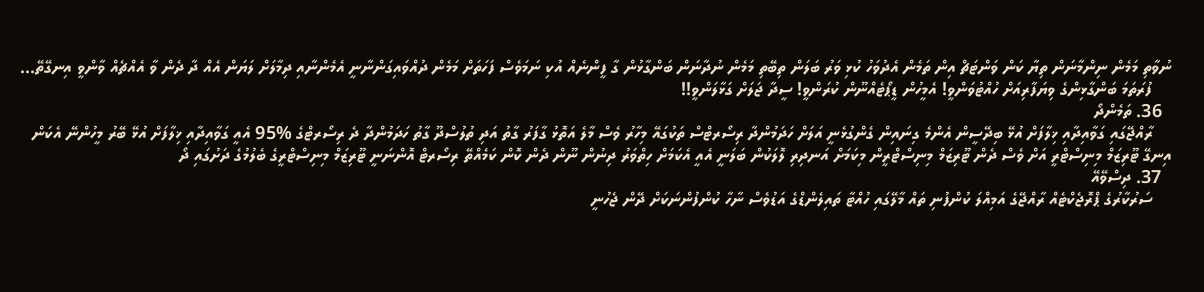ނުވާތި މަމެން ނިންމާނަން ތިޔާ ކަން ވަންޓަޗް އިން ތަމެން އެދުވަހު ކުޅި ވަރު ބަލަން ތިބޭތި މަމެން ނުދާނަން ބަންގާޅުން ގާ ފީންނެއް އުކި ނަމަވެސް ފަހަތަށް މަމެން ދުއްވައިގަންނާނީ އެމެންނާއި ދިމާލަށް ލަޔަން އެއް ދާ ދެން ވާ އެއްޗެއް ވާންވީ އިނގޭތޭ...
    ފުރަތަމަ ބަންގާޅިންގެ ވިޔަފާރިއަށް ހުއްޓުވަންވީ! އެމީހުން ޑީޕޯޓެއްނޫން ކުރަންވީ! ސީދާ ޖަލަށް ގަޅާލަންވީ!!
  36. ތަމެންދޯ
    ރާއްޖޭގައި ގަވާއިދާއި ޚިލާފަށް އުޅޭ ބިދޭސީން އެންމެ ގިނައިން ގެންގުޅެނީ އަލަށް ހަދަމުންދާ ރިސޯރޓްސް ތަކުގައޭ މިހާރު ވެސް މާލެ އަތޮޅު ގާފަރު ގާތު އަދި ތުލުސްދޫ ގާތު ހަދަމުންދާ ދެ ރިސޯރޓްގެ %95 އެއީ ގަވާއިދާއި ޚިލާފަށް އުޅޭ ބޭރު މީހުންނޭ އެކަން އިނގޭ ޓޫރިޒަމް މިނިސްޓްރީ އަށް ވެސް ދެން ޓޫރިޒަމް މިނިސްޓްރީން މިކަމަށް އަނދިރި ލޮލަކުން ބަލަނީ އެއީ އެކަމަށް ހިތްވަރު ދިނުން ނޫން ދެން ކޮން ކަމެއްތޭ ރިސޯރޓް އޮންނަނީ ޓޫރިޒަމް މިނިސްޓްރީގެ ބެލުމުގެ ދަށުގައި ދޯ
  37. ދިސްވޭއޭ
    ސަރުކާރުގެ ޕްރޮޖެކްޓެއް ރާއްޖޭގެ އަމިއްލަ ކުންފުނި ތައް މާލޭގައި ހުއްޓާ ތައިލެންޑްގެ އަޑުވެސް ނާހާ ކުންފުންނަކަށް ދޭން ޖެހުނީ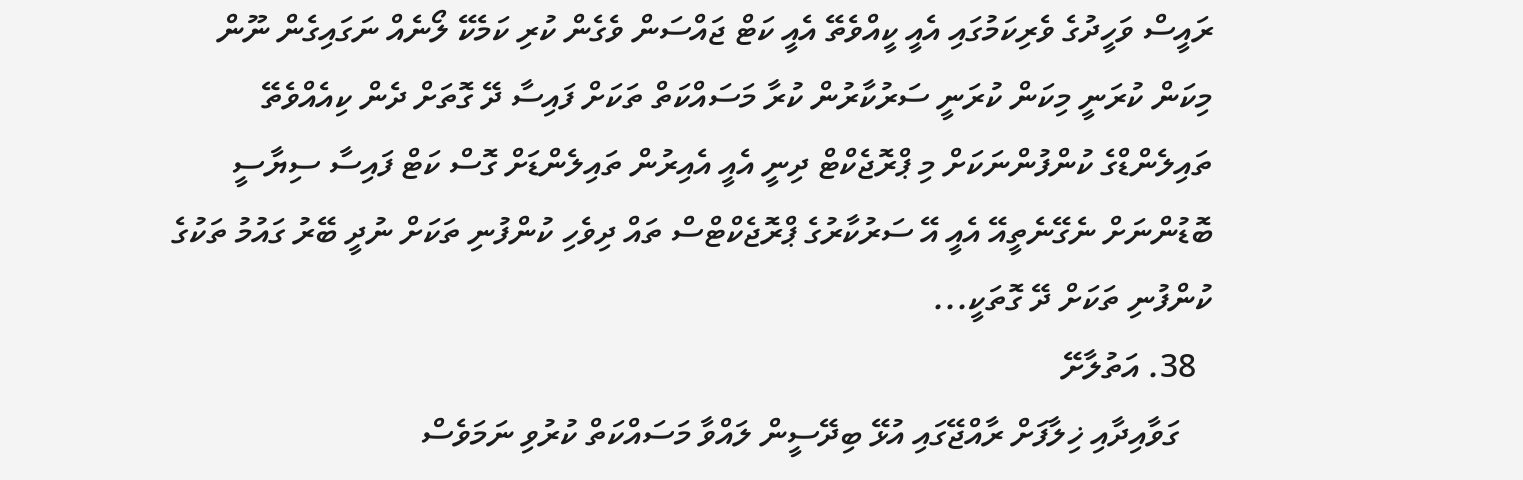ރައީސް ވަހީދުގެ ވެރިކަމުގައި އެއީ ކީއްވެތޭ އެއީ ކަޓް ޖައްސަން ވެގެން ކުރި ކަމެކޭ ލޯނެއް ނަގައިގެން ނޫން މިކަން ކުރަނީ މިކަން ކުރަނީ ސަރުކާރުން ކުރާ މަސައްކަތް ތަކަށް ފައިސާ ދޭ ގޮތަށް ދެން ކިއެއްވެތޭ ތައިލެންޑްގެ ކުންފުންނަކަށް މި ޕްރޮޖެކްޓް ދިނީ އެއީ އެއިރުން ތައިލެންޑަށް ގޮސް ކަޓް ފައިސާ ސިޔާސީ ބޮޑުންނަށް ނެގޭނެތީއޭ އެއީ އޭ ސަރުކާރުގެ ޕްރޮޖެކްޓްސް ތައް ދިވެހި ކުންފުނި ތަކަށް ނުދީ ބޭރު ގައުމު ތަކުގެ ކުންފުނި ތަކަށް ދޭ ގޮތަކީ...
  38. އަތުލާށޭ
    ގަވާއިދާއި ޚިލާފަށް ރާއްޖޭގައި އުޅޭ ބިދޭސީން ލައްވާ މަސައްކަތް ކުރުވި ނަމަވެސް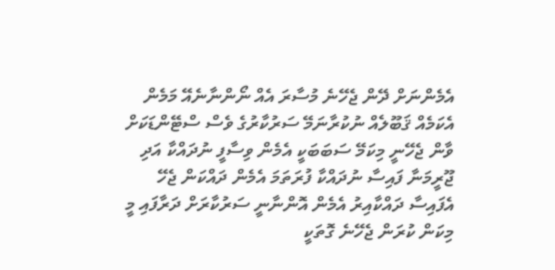އެމެންނަށް ދޭން ޖެހޭނެ މުސާރަ އެއް ނޯންނާނެއޭ މަމެން އެކަމެއް ޤަބޫލެއް ނުކުރާނަމޭ ސަރުކާރުގެ ވެސް ސްޓޭންޑަކަށް ވާން ޖެހޭނީ މިކަމޭ ސަބަބަކީ އެމެން ވިސާފީ ނުދައްކާ އަދި ޖޫރީމަނާ ފައިސާ ނުދައްކާ ފުރަތަމަ އެމެން ދައްކަން ޖެހޭ އެފައިސާ ދައްކާއިރު އެމެން އޮންނާނީ ސަރުކާރަށް ދަރާފައި މީ މިކަން ކުރަން ޖެހޭނެ ގޮތަކީ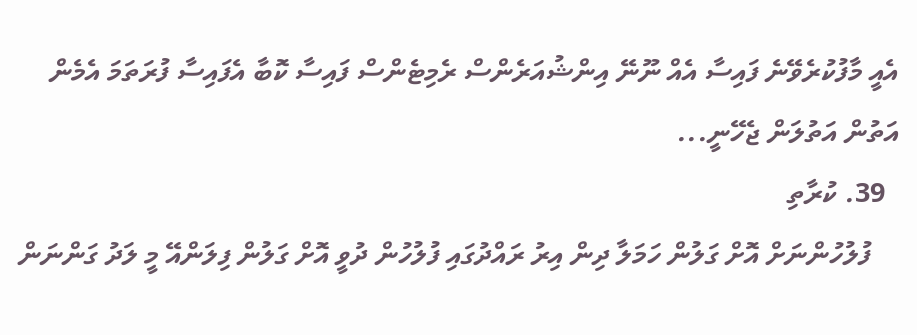އެއީ މާފުކުރެވޭނެ ފައިސާ އެއް ނޫނޭ އިންޝުއަރެންސް ރެމިޓެންސް ފައިސާ ކޮބާ އެފައިސާ ފުރަތަމަ އެމެން އަތުން އަތުލަން ޖެހޭނީ...
  39. ކުރާތި
    ފުލުހުންނަށް އޮށް ގަލުން ހަމަލާ ދިން އިރު ރައްދުގައި ފުލުހުން ދުވީ އޮށް ގަލުން ފިލަންއޭ މީ ލަދު ގަންނަން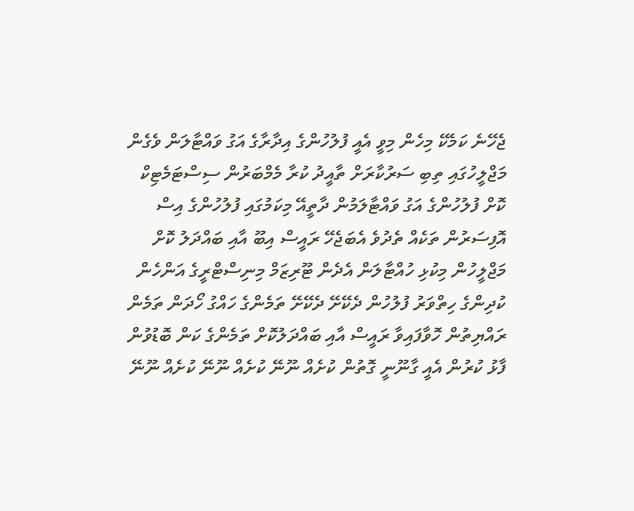ޖެހޭނެ ކަމެކޭ މިހެން މިވީ އެއީ ފުލުހުންގެ އިދާރާގެ އަގު ވައްޓާލަން ވެގެން މަޖްލީހުގައި ތިބި ސަރުކާރަށް ތާއީދު ކުރާ މެމްބަރުން ސިސްޓަމެޓިކް ކޮށް ފުލުހުންގެ އަގު ވައްޓާލަމުން ދާތީއޭ މިކަމުގައި ފުލުހުންގެ އިސް އޮފިސަރުން ތަކެއް ތެދުވެ އެބަޖެހޭ ރައީސް އިބޫ އާއި ބައްދަލު ކޮށް މަޖްލީހުން މިކުޅި ހުއްޓާލަން އެދެން ޓޫރިޒަމް މިނިސްޓްރީގެ އަންހެން ކުދިންގެ ހިތްވަރު ފުލުހުން ދެކޭށޭ ދެކޭށޭ ތަމެންގެ ހައްގު ހޯދަން ތަމެން ރައްޔިތުން ހޮވާފައިވާ ރައީސް އާއި ބައްދަލުކޮށް ތަމެންގެ ކަން ބޮޑުވުން ފާޅު ކުރުން އެއީ ގާނޫނީ ގޮތުން ކުށެއް ނޫނޭ ކުށެއް ނޫނޭ ކުށެއް ނޫނޭ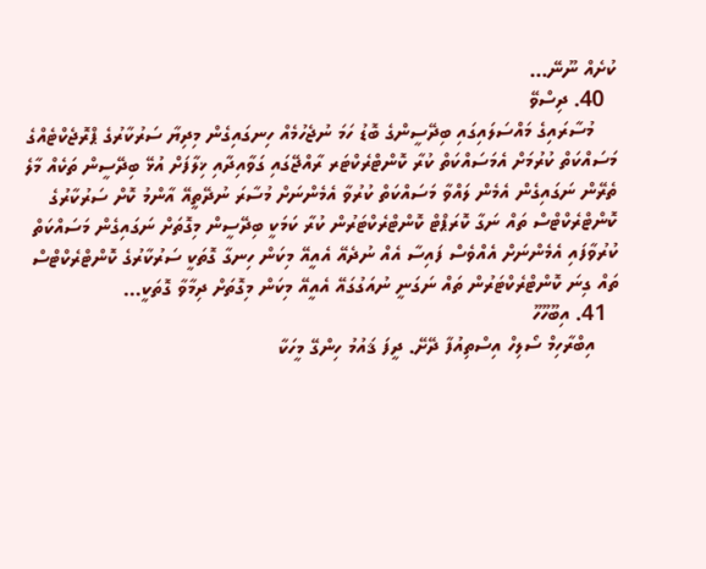ކުށެއް ނޫނޭ...
  40. ދިސްވޭ
    މުސާރައިގެ މައްސަލައިގައި ބިދޭސީންގެ ބޮޑު ހަމަ ނުޖެހުމެއް ހިނގައިގެން މިދިޔާ ސަރުކާރުގެ ޕްރޮޖެކްޓެއްގެ މަސައްކަތް ކުރުމަށް އެމަސައްކަތް ކުރާ ކޮންޓްރެކްޓަރ ރާއްޖޭގައި ގަވާއިދާއި ޚިލާފަށް އުޅޭ ބިދޭސީން ތަކެއް މާލެ ތެރޭން ނަގައިގެން އެމެން ލައްވާ މަސައްކަތް ކުރުވާ އެމެންނަށް މުސާރަ ނުދޭތީއޭ އާންމު ކޮށް ސަރުކާރުގެ ކޮންޓްރެކްޓްސް ތައް ނަގާ ކޮރަޕްޓް ކޮންޓްރެކްޓަރުން ކުރާ ކަމަކީ ބިދޭސީން މިގޮތަށް ނަގައިގެން މަސައްކަތް ކުރުވާފައި އެމެންނަށް އެއްވެސް ފައިސާ އެއް ނުދެއޭ އެއީއޭ މިކަން ހިނގާ ގޮތަކީ ސަރުކާރުގެ ކޮންޓްރެކްޓްސް ތައް ގިނަ ކޮންޓްރެކްޓަރުން ތައް ނަގަނީ ނުއަގުގައޭ އެއީއޭ މިކަން މިގޮތަށް ދިމާވާ ގޮތަކީ...
  41. އިބޫހޫހޫ
    އިބްރާހިމް ސޯލިހް އިސްތިއުފާ ދޭށޭ. ދީފަ ޤައުމު ހިންގޭ މީހަކާ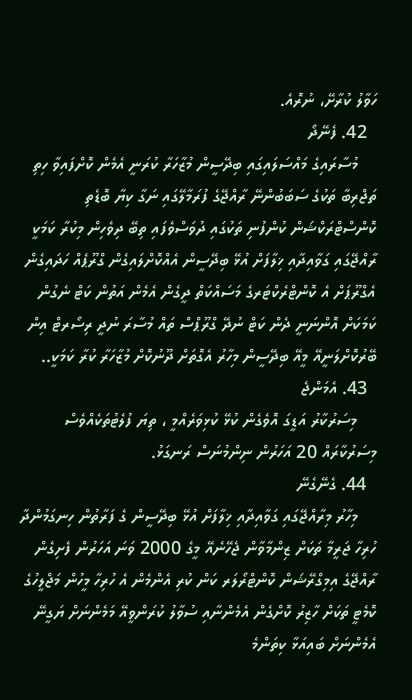ހަވާލު ކުރާށޭ، ނުރޮއެ.
  42. ފެނޭދޯ
    މުސާރައިގެ މައްސަލައިގައި ބިދޭސީން މުޒާހަރާ ކުރަނީ އެމެން ކޮށްފައިވާ ހިތި ތަޖްރިބާ ތަކުގެ ސަބަބުންނޭ ރާއްޖޭގެ ފުރަމާލޭގައި ނަގާ ކިޔާ ބޮޑެތި ކޮންސްޓްރަކްޝަން ކުންފުނި ތަކުގައި ދުވަސްވެފައި ތިބޭ ދިވެހިން މިކުރާ ކަމަކީ ރާއްޖޭގައި ގަވާއިދާއި ޚިލާފަށް އުޅޭ ބިދޭސީން އެއްކޮށްލައިގެން ގްރޫޕެއް ހަދައިގެން އެގްރޫޕަށް އެ ކޮންޓްރެކްޓަރގެ މަސައްކަތް ދީގެން އެމެން އަތުން ކަޓް ނެގުން ކަމަކަށް އޮންނަނީ ދެން ކަޓް ނުދޭ ގްރޫޕްސް ތައް މުސާރަ ނުދީ ރިސޯރޓް އިން ބޭރުކޮށްލަނީއޭ މީއޭ ބިދޭސީން މިހާރު އެގޮތަށް ދޫނުކޮށް މުޒާހަރާ ކުރާ ކަމަކީ..
  43. އެމަންޖެ
    މިސަރުކާރު އަޑީގަ އޮވެގެން ކުޅޭ ކުޅިވަރެއްމީ ، ތިޔަ ފުލެޓުތަކެއްވެސް މިސަރުކާރައް 20 އަހަރުން ނިންމުނަސް ރަނގަޅު.
  44. ގެނޭގެނޭ
    މިހާރު މިރާއްޖޭގައި ގަވާއިދާއި ޚިލާފަށް އުޅޭ ބިދޭސީން ގެ ފަރާތުން ހިނގަމުންދާ ހުރިހާ ޖަރީމާ ތަކަށް ޒިންމާވާން ޖެހޭނެއޭ މީގެ 2000 ވަނަ އަހަރުން ފެށިގެން ރާއްޖޭގެ އިމިގްރޭޝަން ކޮންޓްރޯލަރ ކަން ކުރި އެންމެން އެ ހުރިހާ މީހުން މަޖްލީހުގެ ކޮމެޓީ ތަކަށް ހާޒިރު ކޮށްގެން އެމެންނާއި ސުވާލު ކުރަންވީއޭ މަމެންނަށް ޔަގީނޭ އެމެންނަށް ބައިއަޅާ ކިތަންމެ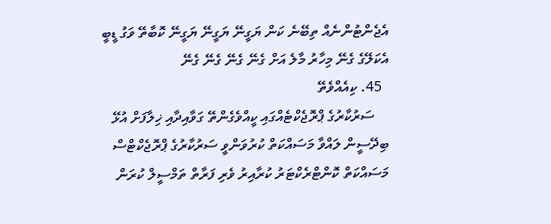އެޖެންޓުންނެއް ތިބޭނެ ކަން ޔަގީނޭ ޔަގީނޭ ޔަގީނޭ ކޮބާތޭ ވަގު ޑީބީ އެކަލޭގެ ގެނޭ މިހާރު މާލެ އަށް ގެނޭ ގެނޭ ގެނޭ ގެނޭ
  45. ކިއެއްވެތޭ
    ސަރުކާރުގެ ޕްރޮޖެކްޓެއްގައި ކީއްވެގެންތޭ ގަވާއިދާއި ޚިލާފަށް އުޅޭ ބިދޭސީން ލައްވާ މަސައްކަތް ކުރުވަންވީ ސަރުކާރުގެ ޕްރޮޖެކްޓްސް މަސައްކަތް ކޮންޓްރެކްޓަރު ކުރާއިރު ވެރި ފަރާތް ތަމްސީލް ކުރަން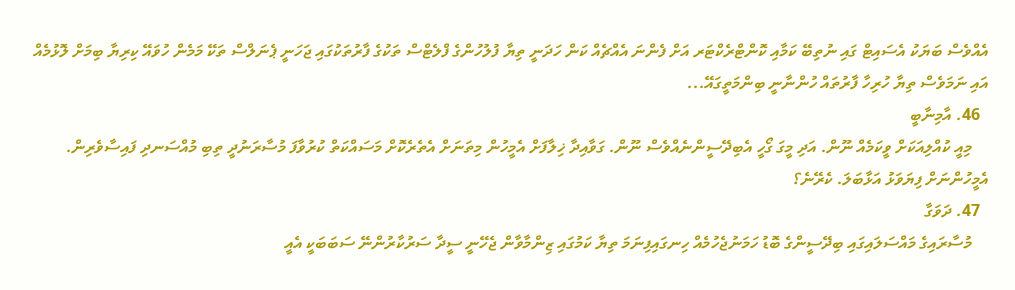އެއްވެސް ބަޔަކު އެސައިޓް ގައި ނުތިބޭ ކަމާއި ކޮންޓްރެކްޓަރ އަށް ފެންނަ އެއްޗެއް ކަން ހަދަނީ ތިޔާ ފުލުހުންގެ ފްލެޓްސް ތަކުގެ ފާރުތަކުގައި ޖަހަނީ ޕެނަލްސް ތަކޭ މަމެން ހުވައޭ ކިރިޔާ ބިމަށް ލޮޅުމެއް އައި ނަމަވެސް ތިޔާ ހުރިހާ ފާރުތައް ހުންނާނީ ބިންމަތީގައޭ...
  46. އާމިނާބީ
    މިއީ ކުއްލިއަކަށް ވީކަމެއް ނޫން. އަދި މީގަ ގޯހީ އެބިދޭސީންނެއްވެސް ނޫން. ގަވާއިދާ ޚިލާފަށް އެމީހުން މިތަނަށް އެތެރެކޮށް މަސައްކަތް ކުރުވާފަ މުސާރަނުދީ ތިބި މުއްސަނދި ފައިސާވެރިން. އެމީހުންނަށް ފިޔަވަޅު އަޅާބަލަ. ކެރޭނެ؟
  47. ދަވަގާ
    މުސާރައިގެ މައްސަލައިގައި ބިދޭސީންގެ ބޮޑު ހަމަނުޖެހުމެއް ހިނގައިފިނަމަ ތިޔާ ކަމުގައި ޒިންމާވާން ޖެހޭނީ ސީދާ ސަރުކާރުންނޭ ސަބަބަކީ އެއީ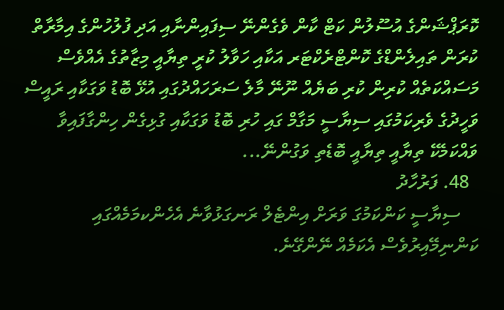ކޮރަޕްޝަންގެ އުސޫލުން ކަޓް ކާން ވެގެންނޭ ސިފައިންނާއި އަދި ފުލުހުންގެ އިމާރާތް ކުރަން ތައިލެންޑްގެ ކޮންޓްރެކްޓަރ އަކާއި ހަވާލު ކުރީ ތިޔާއީ މިޒާތުގެ އެއްވެސް މަސައްކަތެއް ކުރިން ކުރި ބަޔެއް ނޫނޭ މާލެ ސަރަހައްދުގައި އުޅޭ ބޮޑު ވަގަކާއި ރައީސް ވަހީދުގެ ވެރިކަމުގައި ސިޔާސީ މަގާމް ގައި ހުރި ބޮޑު ވަގަކާއި ގުޅިގެން ހިންގާފައިވާ ވައްކަމެކޭ ތިޔާއީ ތިޔާއީ ބޮޑެތި ވަގުންނޭ...
  48. ފަރުހާދު
    ސިޔާސީ ކަންކަމުގަ ވަރަށް އިންޓެލް ރަނގަޅުވާނެ އެހެންކމަމެއްގައި ކަންނިމޭއިރުވެސް އެކަމެއް ނޭންގޭނެ.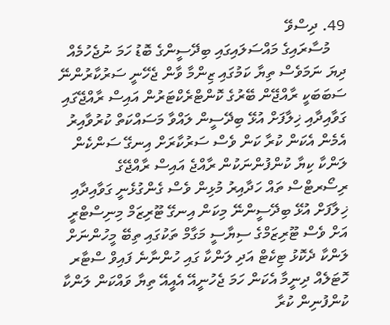49. ދިސްވޭ
    މުސާރައިގެ މައްސަލައިގައި ބިދޭސީންގެ ބޮޑު ހަމަ ނުޖެހުމެއް ދިޔަ ނަމަވެސް ތިޔާ ކަމުގައި ޒިންމާ ވާން ޖެހޭނީ ސަރުކާރުންނޭ ސަބަބަކީ ރާއްޖޭން ބޭރުގެ ކޮންޓްރެކްޓަރުން އައިސް ރާއްޖޭގައި ގަވާއިދާއި ޚިލާފަށް އުޅޭ ބިދޭސީން ލައްވާ މަސައްކަތް ކުރުވާއިރު އެމެން އެކަން ކުރާ ކަން ވެސް ސަރުކާރަށް އިނގޭ ސަންކެން ލަންކާ ކިޔާ ކުންފުންނަކުން ރާއްޖެ އައިސް ރާއްޖޭގެ ރިސޯރޓްސް ތައް ހަދާއިރު މުޅިން ވެސް ގެންގުޅެނީ ގަވާއިދާއި ޚިލާފަށް އުޅޭ ބިދޭސީންނޭ މިކަން އިނގޭ ޓޫރިޒަމް މިނިސްޓްރީ އަށް ވެސް ޓޫރިޒަމްގެ ސިޔާސީ މަގާމް ތަކުގައި ތިބޭ މީހުންނަށް ލަންކާ ދެކޮޅު ޓިކެޓް އަދި ލަންކާ ގައި ހުންނާނެ ފައިވް ސްޓާރ ހޮޓަލެއް ދިނީމާ އެކަން ހަމަ ޖެހުނީއޭ އެއީއޭ ތިޔާ ވައްކަން ލަންކާ ކުންފުނިން ކުރާ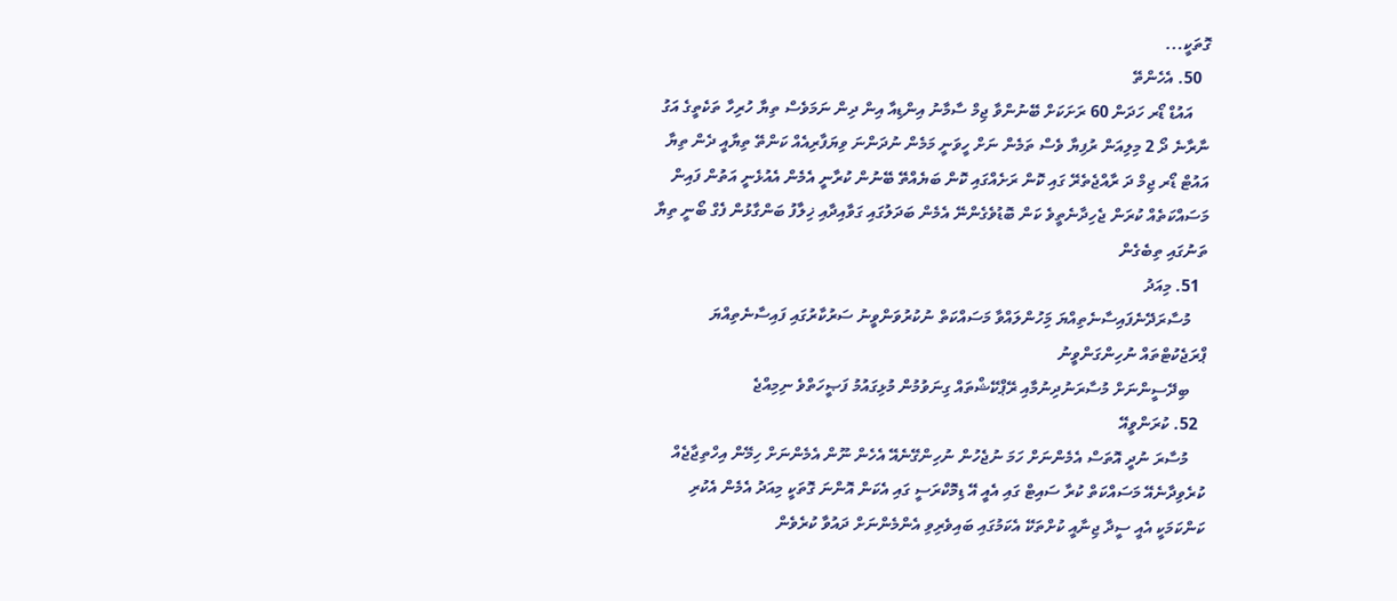ގޮތަކީ...
  50. އެހެންތޭ
    އައުޑް ޑޯރ ހަދަން 60 ރަށަކަށް ބޭނުންވާ ޖިމް ސާމާނު އިންޑިއާ އިން ދިން ނަމަވެސް ތިޔާ ހުރިހާ ތަކެތީގެ އަގު ނާރާނެ ދޯ 2 މިލިއަން ރުފިޔާ ވެސް ތަމެން ނަށް ހީވަނީ މަމެން ނުދަންނަ ވިޔަފާރިއެއް ކަންތޭ ތިޔާއީ ދެން ތިޔާ އައުޓް ޑޯރ ޖިމް ދަ ރާއްޖެތެރޭ ގައި ކޮން ރަށެއްގައި ކޮން ބަޔެއްތޭ ބޭނުން ކުރާނީ އެމެން އެއުޅެނީ އަތުން ފައިން މަސައްކަތެއް ކުރަން ޖެހިދާނެތީވެ ކަން ބޮޑުވެގެންނޭ އެމެން ބަދަލުގައި ގަވާއިދާއި ޚިލާފު ބަންގާޅުން ފެގް ބޯނީ ތިޔާ ތަނުގައި ތިބެގެން
  51. މިއަދު
    މުސާރަދޭނެފައިސާނެތިއްޔަ މަިހުންލައްވާ މަސައްކަތް ނުކުރުވަންވީނު ސަރުކާރުގައި ފައިސާނެތިއްޔަ ޕްރަޖެކުޓްތައް ނުހިންގަންވީނު
    ބިދޭސީންނަށް މުސާރަނުދިނުމާއި ރޭޕްކޭޝްތައް ގިނަވުމުން މުޅިގައުމު ފަޞީހަތްވެ ނިމިއްޖެ
  52. ކުރަންވީއޭ
    މުސާރަ ނުދީ އޮތަސް އެމެންނަށް ހަމަ ނުޖެހުން ނުހިންގޭނެއޭ އެހެން ނޫން އެމެންނަށް ހިމޭން އިހްތިޖާޖެއް ކުރެވިދާނެއޭ މަސައްކަތް ކުރާ ސައިޓް ގައި އެއީ އޭ ޑިމޮކްރަސީ ގައި އެކަން އޮންނަ ގޮތަކީ މިއަދު އެމެން އެކުރި ކަންކަމަކީ އެއީ ސީދާ ޖިނާއީ ކުށްތަކޭ އެކަމުގައި ބައިވެރިވި އެންމެންނަށް ދައުވާ ކުރެވެން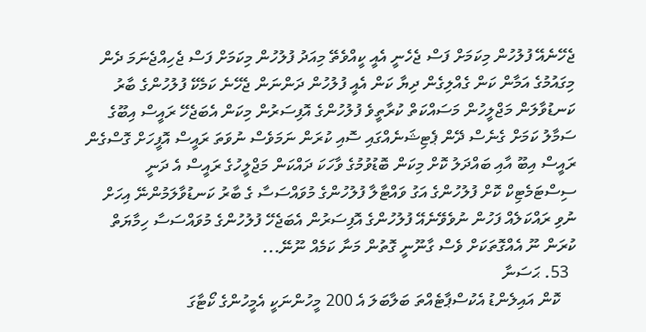ޖެހޭނެއޭ ފުލުހުން މިކަމަށް ފަސް ޖެހެނީ އެއީ ކީއްވެތޭ މިއަދު ފުލުހުން މިކަމަށް ފަސް ޖެހިއްޖެނަމަ ދެން މިގައުމުގެ އަމާން ކަން ގެއްލިގެން ދިޔާ ކަން އެއީ ފުލުހުން ދަންނަން ޖެހޭނެ ކަމެކޭ ފުލުހުންގެ ބާރު ކަނޑުވާލަން މަޖްލީހުން މަސައްކަތް ކުރާތީވެ ފުލުހުންގެ އޮފިސަރުން މިކަން އެބަޖެހޭ ރައީސް އިބޫގެ ސަމާލު ކަމަށް ގެނެސް ދޭން ޕެޓިޝަނެއްގައި ސޮއި ކުރަން ނަމަވެސް ނުވަތަ ރައީސް އޮފީހަށް ގޮސްގެން ރައީސް އިބޫ އާއި ބައްދަލު ކޮށް މިކަން ބޮޑުވުމުގެ ވާހަކަ ދައްކަން މަޖްލީހުގެ ރައީސް އެ ދަނީ ސިސްޓަމެޓިކް ކޮށް ފުލުހުންގެ އަގު ވައްޓާލާ ފުލުހުންގެ މުވައްސަސާ ގެ ބާރު ކަނޑުވާލަމުންނޭ އިހަށް ނުވި ރައްކަލެއް ފަހުން ނުވެވޭނެއޭ ފުލުހުންގެ އޮފިސަރުން އެބަޖެހޭ ފުލުހުންގެ މުވައްސަސާ ހިމާޔަތް ކުރަން ނޫ އެއްގޮތަކަށް ވެސް ގާނޫނީ ގޮތުން މަނާ ކަމެއް ނޫނޭ...
  53. ޙަސަނާ
    ކޮން އައިލެންޑު އެކުސްޕާޓެއްތަ ބަލާބަލަ އެ 200 މީހުންނަކީ އެމީހުންގެ ކޯޓާގަ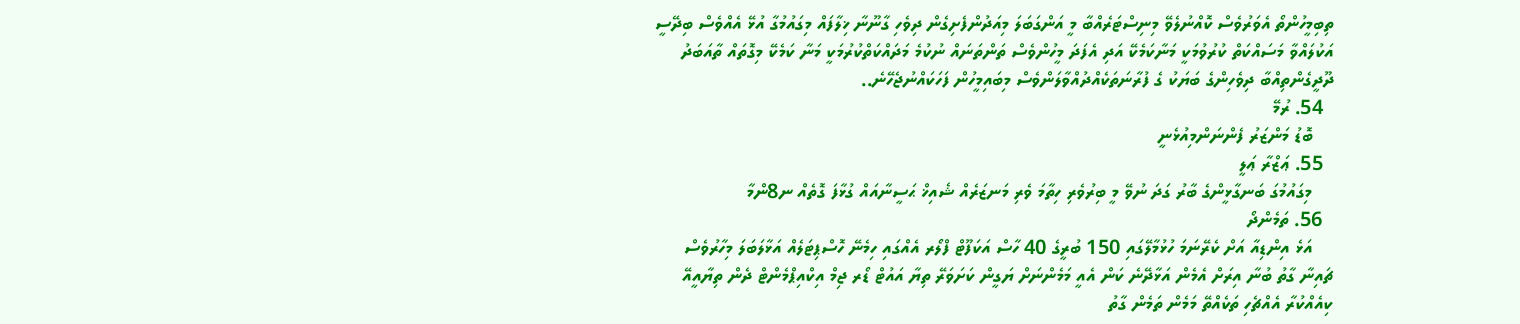ތިބިމީހުންތޯ އެވަރުވެސް ކޮއްނުލެވޭ މިނިސްޓަރެއްބާ މީ އަންގަބަލަ މިއަދުންފެށިގެން ދިވެހި ގާނޫނާ ޚިލާފައް މިގައުމުގާ އުޅޭ އެއްވެސް ބިދޭސީ އަކުލައްވާ މަސައްކަތް ކުރުވުމަކީ މަނާކަމެކޭ އަދި އެފަދަ މީހުންވެސް ތަންތަނައް ނުކުމެ މަދައްކަތްކުރުމަކީ މަނާ ކަމެކޭ މިގޮތައް ތާއަބަދު ދޫދީގެންތިއްބާ ދިވެހިންގެ ބަޔަކު ގެ ފުރާނަތަކެއްދުއްވާލަންވެސް މިބައިމީހުން ފަހަކައްނުޖެހޭނެ..
  54. ރުމޭ
    ބޮޑު މަންޒަރު ފެންނަންމިއުޅެނީ
  55. ޢަޒްރާ ޢަލީ
    މިގައުމުގަ ބަނގާޅީންގެ ބާރު ގަދަ ނުވޭ މީ ބިރުވެރި ހިތާމަ ވެރި މަނޒަރެއް ޝެއިޚް ޙަސީނާއައް ގުޅާފަ ގޮތެއް ނ8ންމާ
  56. ތަމެންދޯ
    އަޅެ އިންޑިއާ އަށް ކެރޭނަމަ ހުޅުމާލޭގައި 150 ބުރީގެ 40 ހާސް އަކަފޫޓް ފްލޯރ އެއްގައި ހިމެނޭ ހޮސްޕިޓަލެއް އަޅާލަބަލަ މިހާރުވެސް ޗައިނާ ގާތު ބުނާ އިރަށް އެމެން އަޅާދޭނެ ކަން އެއީ މަމެންނަށް ޔަގީން ކަށަވަރޭ ތިޔާ އައުޓް ޑޯރ ޖިމް އިކްއިޕްމެންޓް ދެން ތިޔާއީއޭ ކިއެއްކުރާ އެއްޗެހި ތަކެއްތޭ މަމެން ތަމެން ގާތު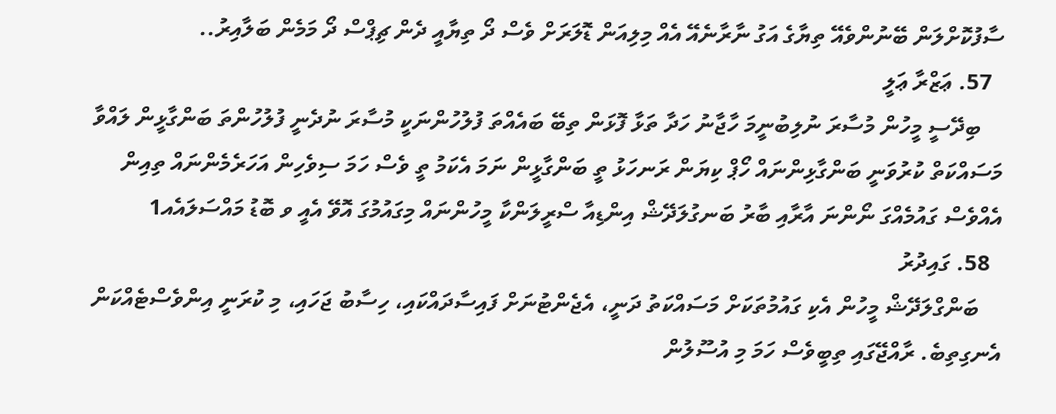ސާފުކޮށްލަން ބޭނުންވެއޭ ތިޔާގެ އަގު ނާރާނެއޭ އެއް މިލިއަން ޑޮލަރަށް ވެސް ދޯ ތިޔާއީ ދެން ޗިޕްސް ދޯ މަމެން ބަލާއިރު..
  57. ޢަޒްރާ ޢަލީ
    ބިދޭސީ މީހުން މުސާރަ ނުލިބުނީމަ ހާޖާނު ހަދާ ތަޅާ ފޮޅަން ތިބޭ ބައެއްތަ ފުލުހުންނަކީ މުސާރަ ނުދެނީ ފުލުހުންތަ ބަންގާޅީން ލައްވާ މަސައްކަތް ކުރުވަނީ ބަންގާޅިންނައް ހޯޕް ކިޔަން ރަނހަޅު ތީ ބަންގާޅީން ނަމަ އެކަމު ތީ ވެސް ހަމަ ސިވެހިން އަހަރެމެންނައް ތިއިން އެއްވެސް ގައުމެއްގަ ނޯންނަ އާރާއި ބާރު ބަނގުލަދޭޝް އިންޑިއާ ސްރީލަންކާ މީހުންނައް މިގައުމުގަ އޮވޭ އެއީ ވ ބޮޑު މައްސަލައެއ1
  58. ގައިދުރު
    ބަންގްލަދޭޝް މީހުން އެކި ގައުމުތަކަށް މަސައްކަތު ދަނީ، އެޖެންޓުނަށް ފައިސާދައްކައި، ހިސާބު ޖަހައި، މި ކުރަނީ އިންވެސްޓެއްކަން އެނގިތިބެ. ރާއްޖޭގައި ތިބީވެސް ހަމަ މި އުސޫލުން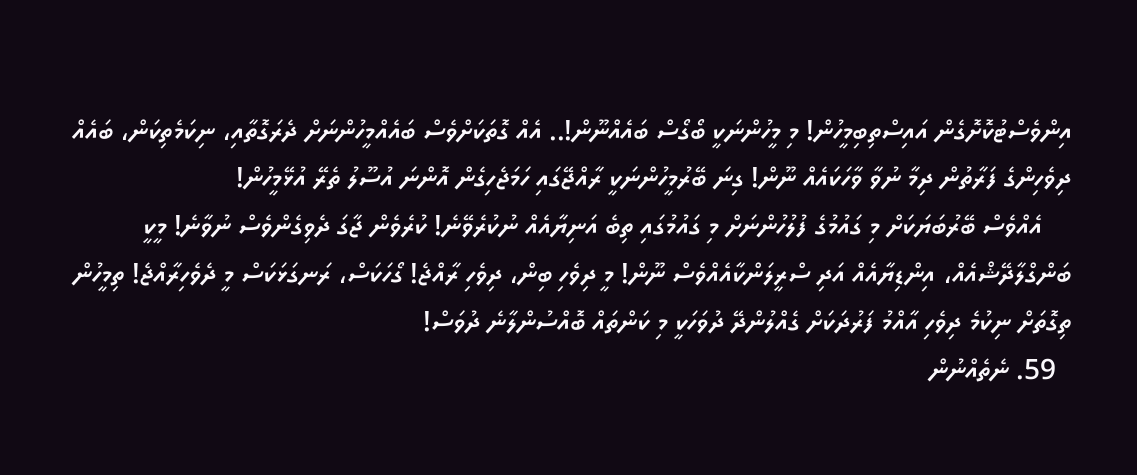އިންވެސްޓުކޮށޮގެން އައިސްތިބިމީހުން! މި މީހުންނަކީ ބޯގޯސް ބައެއްނޫން!.. އެއް ގޮތަކަށްވެސް ބައެއްމީހުންނަށް ދެރަގޮތާއި، ނިކަމެތިކަން، ބައެއް ދިވެހިންގެ ފަރާތުން ދިމާ ނުވާ ވާހަކައެއް ނޫން! ގިނަ ބޭރުމީހުންނަކީ ރާއްޖޭގައި ހަމަޖެހިގެން އޮންނަ އުސޫލު ތެރޭ އުޅޭމީހުން!
    އެއްވެސް ބޭރުބަޔަކަށް މި ގައުމުގެ ފުލުހުންނަށް މި ގައުމުގައި ތިބެ އަނިޔާއެއް ނުކުރެވޭނެ! ކުރެވެން ޖާގަ ދެވިގެންވެސް ނުވާނެ! މީކީ ބަންގްލާދޭޝްއެއް، އިންޑިޔާއެއް އަދި ސްރީލަންކާއެއްވެސް ނޫން! މީ ދިވެހި ބިން، ދިވެހި ރާއްޖެ! ގޯހަކަސް، ރަނގަޅަކަސް މީ ދެވެހިރާއްޖެ! ތިމީހުން ތިގޮތަށް ނިކުމެ ދިވެހި އާއްމު ފަރުދަކަށް ގެއްލުންދޭ ދުވަހަކީ މި ކަންތައް ބޮއްސުންލާނެ ދުވަސް!
  59. ނެތެއްނުން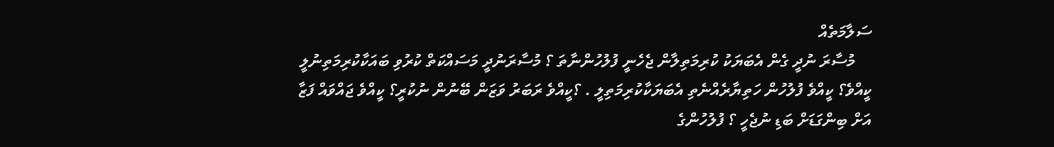ސަލާމަތެއް
    މުސާރަ ނުދީ ގެން އެބަޔަކު ކުރިމަތިލާން ޖެހެނީ ފުލުހުންނާތަ ؟ މުސާރަނުދީ މަސައްކަތް ކުރުވި ބައަކާކުރިމަތިނުލީ ކީއްވެ؟ ކީއްވެ ފުލުހުން ހަތިޔާރެއްނެތި އެބަޔަކާކުރިމަތިލީ . ؟ކީއްވެ ރަބަރު ވަޒަން ބޭނުން ނުކުރީ؟ ކީއްވެ ޖައްވައް ފަޒާ އަށް ބިންގަޑަށް ބަޑި ނުޖެހީ ؟ ފުލުހުންގެ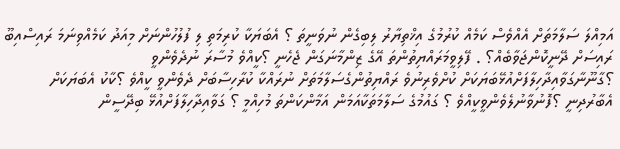އަމިއްލަ ސަލާމަތަށް އެއްވެސް ކަމެއް ކުރުމުގެ އިޚްތިޔާރު ލިބިގެން ނުވަނީތަ ؟ އެބަޔަކާ ކުރިމަތި ލި ފުލުހުންނަށް މިއަދު ކަމެއްވިނަމަ ރައިސްއިބޫ ރައިސަށް ދޭނީކޮންޖަވާބެއް؟ . ފޭލިވީމަރައްޔިތުންތަ އޭގެ ޒިންމާނަގަން ޖެހެނީ ؟ކީއްވެ މުސާރަ ނުދެވެންވީ ؟ގާނޫނާގަވާއިދާހިލާފަށްއުޅޭބަޔަކަށް ކުށްވެރިނުވެ ރައްޔިތުންގެސަލާމަތަށް ނުރައްކާ ކުރާހިސާބަށް ދެވެންވީ ކީއްވެ ؟ކާކު އެބަޔަކަށް އެބާރުދިނީ ؟ފޮނުވާނުލެވެންވީކީއްވެ ؟ ގައުމުގެ ސަލާމަތަކާއަމަން އަމާންކަންތަ މުހިއްމީ ؟ ގަވާއިދާހިލާފަށްއުޅޭ ބިދޭސީން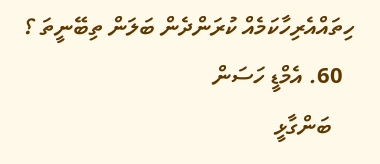ހިތައްއެރިހާކަމެއް ކުރަންދެން ބަލަން ތިބޭނީތަ ؟
  60. އެމްޑީ ހަސަން
    ބަންގާޅީ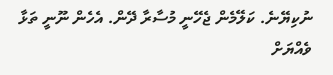ނުކިޔޭނެ. ކަލޭމެން ޖެހޭނީ މުސާރާ ދޭން. އެހެން ނޫނީ ތަޅާ ވެއްޔަށް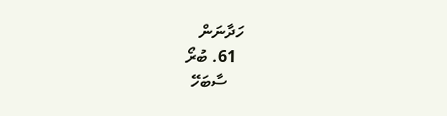ހަދާނަން
  61. ބުރޯ
    ސާބަހޭ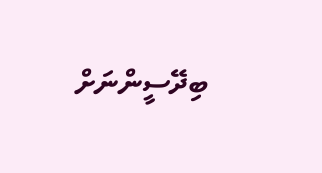ބިދޭސީންނަށް